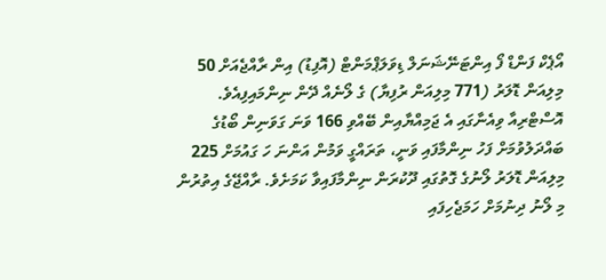އޯޕެކް ފަންޑް ފޯ އިންޓަނޭޝަނަލް ޑިވަލަޕްމަންޓް (އޮފިޑު) އިން ރާއްޖެއަށް 50 މިލިއަން ޑޮލަރު (771 މިލިއަން ރުފިޔާ) ގެ ލޯނެއް ދޭން ނިންމައިފިއެވެ.
އޮސްޓްރިއާ ވިއެނާގައި އެ ޖަމިއްޔާއިން ބޭއްވި 166 ވަނަ ގަވަނިން ބޯޑުގެ ބައްދަލުވުމަށް ފަހު ނިންމާފައި ވަނީ، ތަރައްގީ ވަމުން އަންނަ ހަ ގައުމަށް 225 މިލިއަން ޑޮލަރު ލޯނުގެ ގޮތުގައި ދޫކުރަން ނިންމާފައިވާ ކަމަށެވެ. ރާއްޖޭގެ އިތުރުން މި ލޯނު ދިނުމަށް ހަމަޖެހިފައި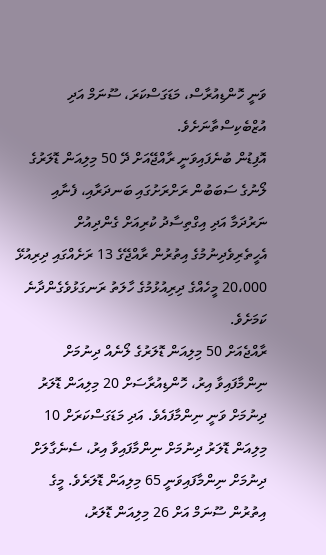ވަނީ ހޮންޑިއުރާސް، މަޑަގަސްކަރަ، ސޫނަމް އަދި އުޒްބެކިސްތާނަށެވެ.
އޮފިޑުން ބުނެފައިވަނީ ރާއްޖޭއަށް ދޭ 50 މިލިއަން ޑޮލަރުގެ ލޯނުގެ ސަބަބުން ރަށްރަށުގައި ބަނދަރާއި، ފެނާއި ނަރުދަމާ އަދި އިގްތިސާދު ކުރިއަށް ގެންދިއުށް އެހީތެރިވެދިނުމުގެ އިތުރުން ރާއްޖޭގެ 13 ރަށެއްގައި ދިރިއުޅޭ 20،000 މީހެއްގެ ދިރިއުޅުމުގެ ހާލަތު ރަނގަޅުވެގެންދާނެ ކަމަށެވެ.
ރާއްޖެއަށް 50 މިލިއަން ޑޮލަރުގެ ލޯނެއް ދިނުމަށް ނިންމާފައިވާ އިރު، ހޮންޑިއުރާސަށް 20 މިލިއަން ޑޮލަރު ދިނުމަށް ވަނީ ނިންމާފައެވެ. އަދި މަޑަގަސްކަރަށް 10 މިލިއަން ޑޮލަރު ދިނުމަށް ނިންމާފައިވާ އިރު، ސެނެގާލަށް ދިނުމަށް ނިންމާފައިވަނީ 65 މިލިއަން ޑޮލަރެވެ. މީގެ އިތުރުން ސޫނަމް އަށް 26 މިލިއަން ޑޮލަރު،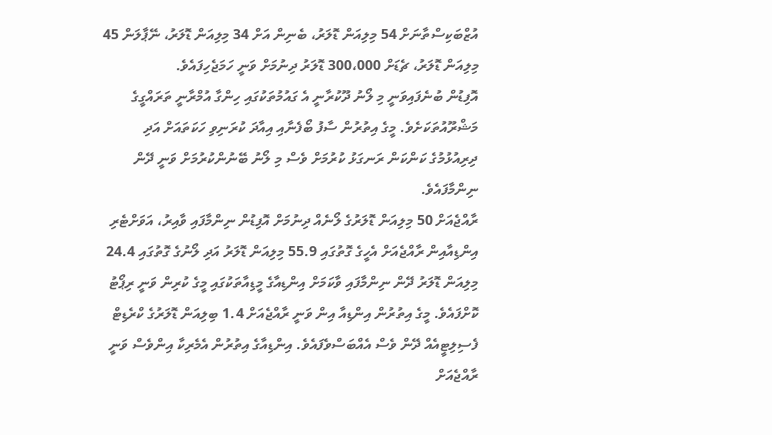އުޒްބަކިސްތާނަށް 54 މިލިއަން ޑޮލަރު، ބެނިން އަށް 34 މިލިއަން ޑޮލަރު، ނޭޕާލަން 45 މިލިއަން ޑޮލަރު، ޗެޑަށް 300،000 ޑޮލަރު ދިނުމަށް ވަނީ ހަމަޖެހިފައެވެ.
އޮފިޑުން ބުނެފައިވަނީ މި ލޯނު ދޫކުރާނީ އެ ގައުމުތަކުގައި ހިންގާ އުމްރާނީ ތަރައްގީގެ މަޝްރޫއުތަކަށެވެ. މީގެ އިތުރުން ސާފު ބޯފެނާއި އިއާދަ ކުރަނިވި ހަކަތައަށް އަދި ދިރިއުޅުމުގެ ކަންކަން ރަނގަޅު ކުރުމަށް ވެސް މި ލޯނު ބޭނުންކުރުމަށް ވަނީ ދޭން ނިންމާފައެވެ.
ރާއްޖެއަށް 50 މިލިއަން ޑޮލަރުގެ ލޯނެއް ދިނުމަށް އޮފިޑުން ނިންމާފައި ވާއިރު، އަވަށްޓެރި އިންޑިއާއިން ރާއްޖެއަށް އެހީގެ ގޮތުގައި 55.9 މިލިއަން ޑޮލަރު އަދި ލޯނުގެ ގޮތުގައި 24.4 މިލިއަން ޑޮލަރު ދޭން ނިންމާފައި ވާކަމަށް އިންޑިއާގެ މީޑިއާތަކުގައި މީގެ ކުރިން ވަނީ ރިޕޯޓު ކޮށްފައެވެ. މީގެ އިތުރުން އިންޑިއާ އިން ވަނީ ރާއްޖެއަށް 1.4 ބިލިއަން ޑޮލަރުގެ ކްރެޑިޓް ފެސިލިޓީއެއް ދޭން ވެސް އެއްބަސްވެފައެވެ. އިންޑިއާގެ އިތުރުން އެމެރިކާ އިންވެސް ވަނީ ރާއްޖެއަށް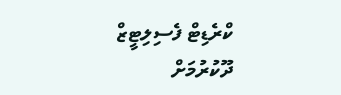ކްރެޑިޓް ފެސިލިޓީޒް ދޫކުރުމަށް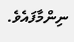ނިންމާފައެވެ.